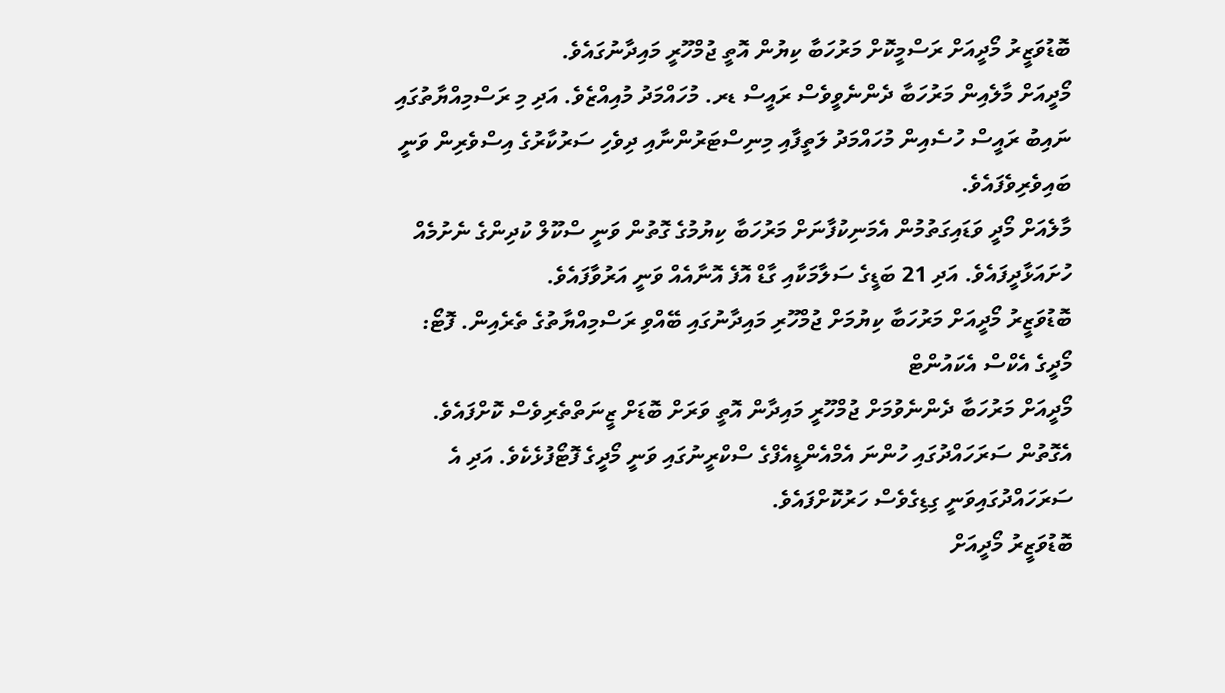ބޮޑުވަޒީރު މޯދީއަށް ރަސްމީކޮށް މަރުހަބާ ކިޔުން އޮތީ ޖުމްހޫރީ މައިދާނުގައެވެ.
މޯދީއަށް މާލެއިން މަރުހަބާ ދެންނެވީވެސް ރައީސް ޑރ. މުހައްމަދު މުއިއްޒެވެ. އަދި މި ރަސްމިއްޔާތުގައި ނައިބު ރައީސް ހުސެއިން މުހައްމަދު ލަތީފާއި މިނިސްޓަރުންނާއި ދިވެހި ސަރުކާރުގެ އިސްވެރިން ވަނީ ބައިވެރިވެފައެވެ.
މާލެއަށް މޯދީ ވަޑައިގަތުމުން އެމަނިކުފާނަށް މަރުހަބާ ކިޔުމުގެ ގޮތުން ވަނީ ސްކޫލް ކުދިންގެ ނެށުމެއް ހުށައަޅާދީފައެވެ. އަދި 21 ބަޑީގެ ސަލާމަކާއި ގާޑް އޮފެ އޮނާއެއް ވަނީ އަރުވާފައެވެ.
ބޮޑުވަޒީރު މޯދީއަށް މަރުހަބާ ކިޔުމަށް ޖުމްހޫރި މައިދާނުގައި ބޭއްވި ރަސްމިއްޔާތުގެ ތެރެއިން. ފޮޓޯ: މޯދީގެ އެކްސް އެކައުންޓް
މޯދީއަށް މަރުހަބާ ދެންނެވުމަށް ޖުމްހޫރީ މައިދާން އޮތީ ވަރަށް ބޮޑަށް ޒީނަތްތެރިވެސް ކޮށްފައެވެ. އެގޮތުން ސަރަހައްދުގައި ހުންނަ އެމްއެންޑީއެފްގެ ސްކްރީނުގައި ވަނީ މޯދީގެ ފޮޓޯފުޅެކެވެ. އަދި އެ ސަރަހައްދުގައިވަނީ ގިޑިގެވެސް ހަރުކޮށްފައެވެ.
ބޮޑުވަޒީރު މޯދީއަށް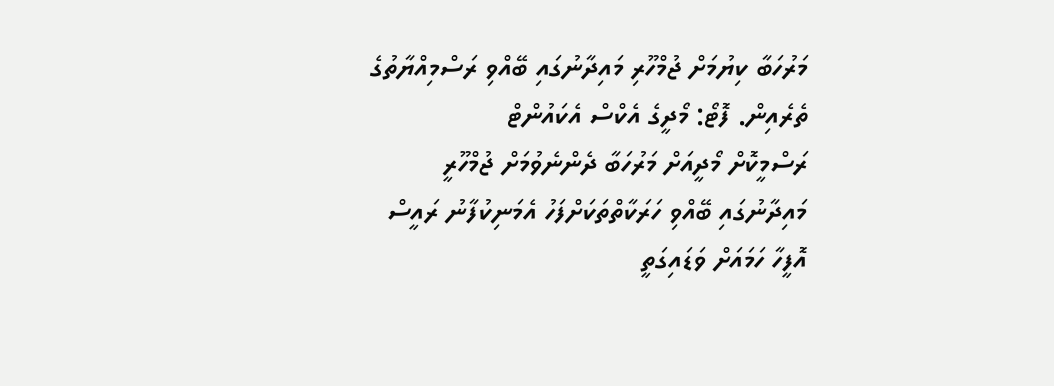މަރުހަބާ ކިޔުމަށް ޖުމްހޫރި މައިދާނުގައި ބޭއްވި ރަސްމިއްޔާތުގެ ތެރެއިން. ފޮޓޯ: މޯދީގެ އެކްސް އެކައުންޓް
ރަސްމީކޮށް މޯދީއަށް މަރުހަބާ ދެންނެވުމަށް ޖުމްހޫރީ މައިދާނުގައި ބޭއްވި ހަރަކާތްތަކަށްފަހު އެމަނިކުފާނު ރައީސް އޮފީހާ ހަމައަށް ވަޑައިގަތީ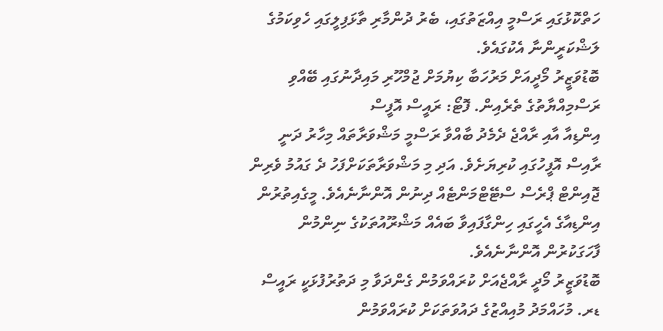ހަތްކޮޅުގައި ރަސްމީ އިއްޒަތުގައި، ބެރު ދުންމާރި ތާޅަފިލީގައި ހެވިކަމުގެ ލަޝްކަރީންނާ އެކުގައެވެ.
ބޮޑުވަޒީރު މޯދީއަށް މަރުހަބާ ކިޔުމަށް ޖުމްހޫރި މައިދާނުގައި ބޭއްވި ރަސްމިއްޔާތުގެ ތެރެއިން. ފޮޓޯ: ރައީސް އޮފީސް
އިންޑިއާ އާއި ރާއްޖެ ދެމެދު ބާއްވާ ރަސްމީ މަޝްވަރާތައް މިހާރު ދަނީ ރާއިސް އޮފީހުގައި ކުރިޔަށެވެ. އަދި މި މަޝްވަރާތަކަށްފަހު ދެ ގައުމު ވެރިން ޖޮއިންޓް ޕްރެސް ސްޓޭޓްމަންޓެއް ދިނުން އޮންނާނެއެވެ. މީގެއިތުރުން އިންޑިއާގެ އެހީގައި ހިންގާފައިވާ ބައެއް މަޝްރޫއުތަކުގެ ނިންމުން ފާހަގަކުރުން އޮންނާނެއެވެ.
ބޮޑުވަޒީރު މޯދީ ރާއްޖެއަށް ކުރައްވަމުން ގެންދަވާ މި ދަތުރުފުޅަކީ ރައީސް ޑރ. މުހައްމަދު މުއިއްޒުގެ ދައުވަތަކަށް ކުރައްވަމުން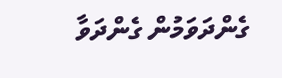ގެންދަވަމުން ގެންދަވާ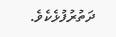ދަތުރުފުޅެކެވެ.